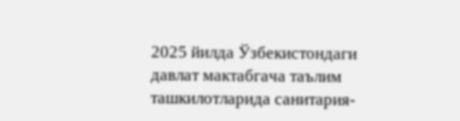2025 йилда Ўзбекистондаги давлат мактабгача таълим ташкилотларида санитария-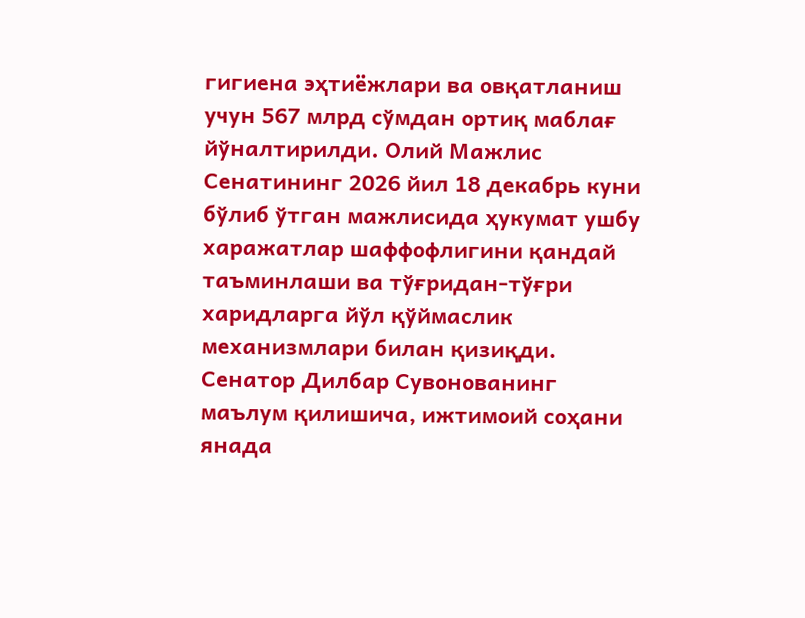гигиена эҳтиёжлари ва овқатланиш учун 567 млрд сўмдан ортиқ маблағ йўналтирилди. Олий Мажлис Сенатининг 2026 йил 18 декабрь куни бўлиб ўтган мажлисида ҳукумат ушбу харажатлар шаффофлигини қандай таъминлаши ва тўғридан-тўғри харидларга йўл қўймаслик механизмлари билан қизиқди.
Сенатор Дилбар Сувонованинг маълум қилишича, ижтимоий соҳани янада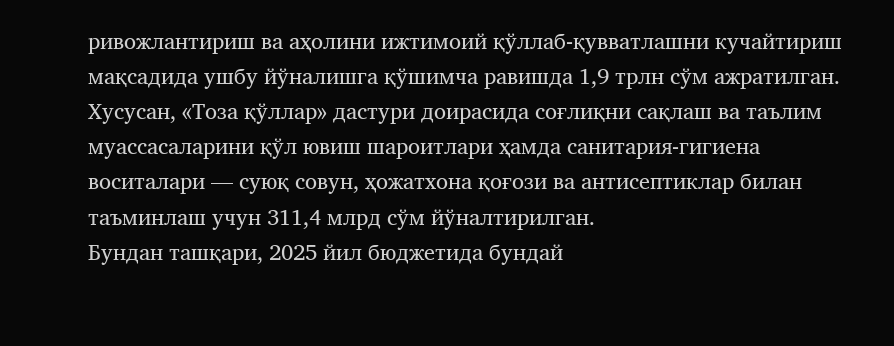ривожлантириш ва аҳолини ижтимоий қўллаб-қувватлашни кучайтириш мақсадида ушбу йўналишга қўшимча равишда 1,9 трлн сўм ажратилган.
Хусусан, «Тоза қўллар» дастури доирасида соғлиқни сақлаш ва таълим муассасаларини қўл ювиш шароитлари ҳамда санитария-гигиена воситалари — суюқ совун, ҳожатхона қоғози ва антисептиклар билан таъминлаш учун 311,4 млрд сўм йўналтирилган.
Бундан ташқари, 2025 йил бюджетида бундай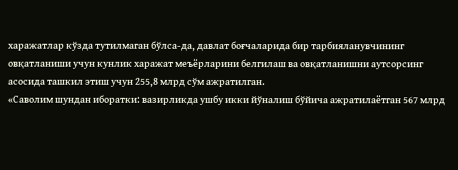харажатлар кўзда тутилмаган бўлса-да, давлат боғчаларида бир тарбияланувчининг овқатланиши учун кунлик харажат меъёрларини белгилаш ва овқатланишни аутсорсинг асосида ташкил этиш учун 255,8 млрд сўм ажратилган.
«Саволим шундан иборатки: вазирликда ушбу икки йўналиш бўйича ажратилаётган 567 млрд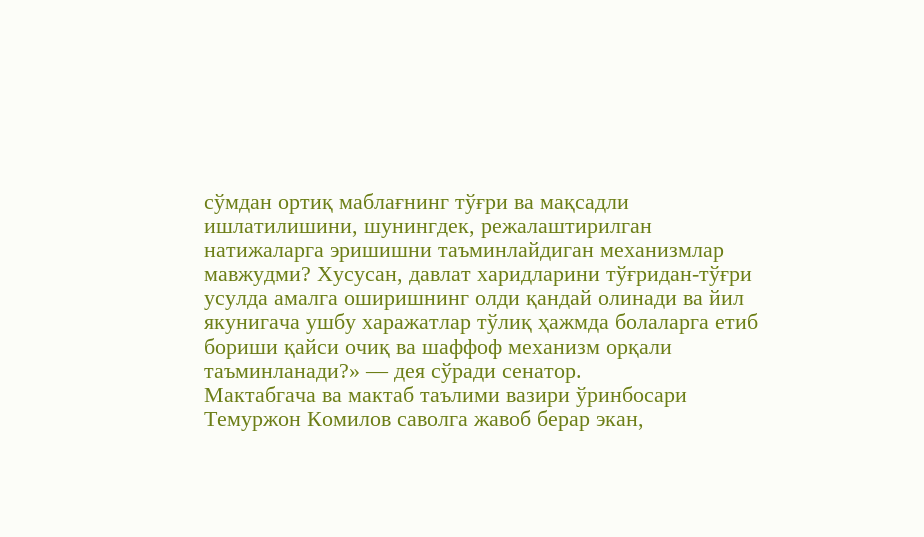сўмдан ортиқ маблағнинг тўғри ва мақсадли ишлатилишини, шунингдек, режалаштирилган натижаларга эришишни таъминлайдиган механизмлар мавжудми? Хусусан, давлат харидларини тўғридан-тўғри усулда амалга оширишнинг олди қандай олинади ва йил якунигача ушбу харажатлар тўлиқ ҳажмда болаларга етиб бориши қайси очиқ ва шаффоф механизм орқали таъминланади?» — дея сўради сенатор.
Мактабгача ва мактаб таълими вазири ўринбосари Темуржон Комилов саволга жавоб берар экан,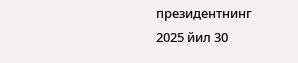президентнинг 2025 йил 30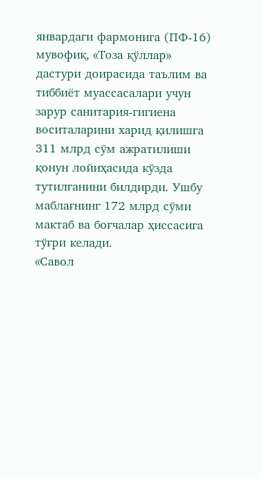январдаги фармонига (ПФ-16) мувофиқ, «Тоза қўллар» дастури доирасида таълим ва тиббиёт муассасалари учун зарур санитария-гигиена воситаларини харид қилишга 311 млрд сўм ажратилиши қонун лойиҳасида кўзда тутилганини билдирди. Ушбу маблағнинг 172 млрд сўми мактаб ва боғчалар ҳиссасига тўғри келади.
«Савол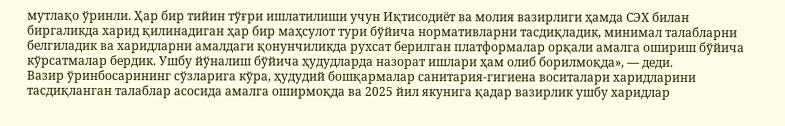мутлақо ўринли. Ҳар бир тийин тўғри ишлатилиши учун Иқтисодиёт ва молия вазирлиги ҳамда СЭХ билан биргаликда харид қилинадиган ҳар бир маҳсулот тури бўйича нормативларни тасдиқладик, минимал талабларни белгиладик ва харидларни амалдаги қонунчиликда рухсат берилган платформалар орқали амалга ошириш бўйича кўрсатмалар бердик. Ушбу йўналиш бўйича ҳудудларда назорат ишлари ҳам олиб борилмоқда», — деди.
Вазир ўринбосарининг сўзларига кўра, ҳудудий бошқармалар санитария-гигиена воситалари харидларини тасдиқланган талаблар асосида амалга оширмоқда ва 2025 йил якунига қадар вазирлик ушбу харидлар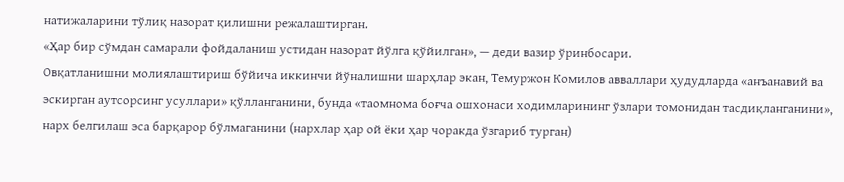натижаларини тўлиқ назорат қилишни режалаштирган.
«Ҳар бир сўмдан самарали фойдаланиш устидан назорат йўлга қўйилган», — деди вазир ўринбосари.
Овқатланишни молиялаштириш бўйича иккинчи йўналишни шарҳлар экан, Темуржон Комилов авваллари ҳудудларда «анъанавий ва эскирган аутсорсинг усуллари» қўлланганини, бунда «таомнома боғча ошхонаси ходимларининг ўзлари томонидан тасдиқланганини», нарх белгилаш эса барқарор бўлмаганини (нархлар ҳар ой ёки ҳар чоракда ўзгариб турган)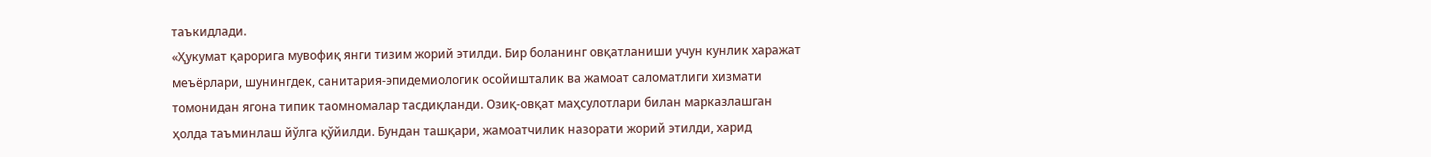таъкидлади.
«Ҳукумат қарорига мувофиқ янги тизим жорий этилди. Бир боланинг овқатланиши учун кунлик харажат меъёрлари, шунингдек, санитария-эпидемиологик осойишталик ва жамоат саломатлиги хизмати томонидан ягона типик таомномалар тасдиқланди. Озиқ-овқат маҳсулотлари билан марказлашган ҳолда таъминлаш йўлга қўйилди. Бундан ташқари, жамоатчилик назорати жорий этилди, харид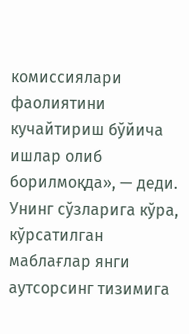комиссиялари фаолиятини кучайтириш бўйича ишлар олиб борилмоқда», — деди.
Унинг сўзларига кўра, кўрсатилган маблағлар янги аутсорсинг тизимига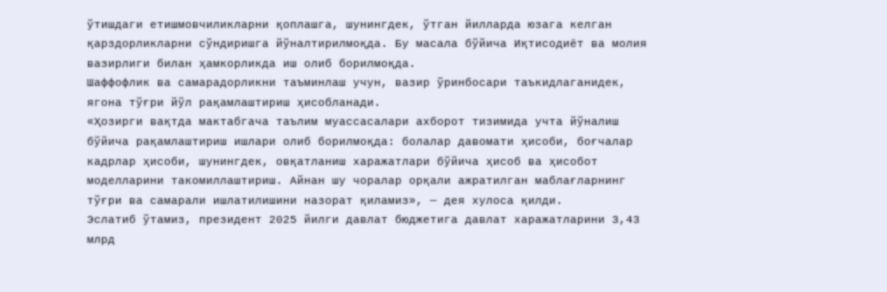ўтишдаги етишмовчиликларни қоплашга, шунингдек, ўтган йилларда юзага келган қарздорликларни сўндиришга йўналтирилмоқда. Бу масала бўйича Иқтисодиёт ва молия вазирлиги билан ҳамкорликда иш олиб борилмоқда.
Шаффофлик ва самарадорликни таъминлаш учун, вазир ўринбосари таъкидлаганидек, ягона тўғри йўл рақамлаштириш ҳисобланади.
«Ҳозирги вақтда мактабгача таълим муассасалари ахборот тизимида учта йўналиш бўйича рақамлаштириш ишлари олиб борилмоқда: болалар давомати ҳисоби, боғчалар кадрлар ҳисоби, шунингдек, овқатланиш харажатлари бўйича ҳисоб ва ҳисобот моделларини такомиллаштириш. Айнан шу чоралар орқали ажратилган маблағларнинг тўғри ва самарали ишлатилишини назорат қиламиз», — дея хулоса қилди.
Эслатиб ўтамиз, президент 2025 йилги давлат бюджетига давлат харажатларини 3,43 млрд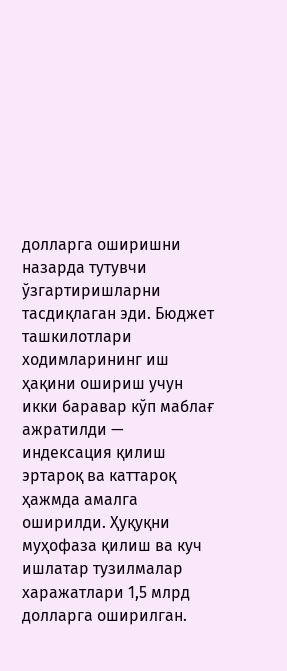долларга оширишни назарда тутувчи ўзгартиришларни тасдиқлаган эди. Бюджет ташкилотлари ходимларининг иш ҳақини ошириш учун икки баравар кўп маблағ ажратилди — индексация қилиш эртароқ ва каттароқ ҳажмда амалга оширилди. Ҳуқуқни муҳофаза қилиш ва куч ишлатар тузилмалар харажатлари 1,5 млрд долларга оширилган.